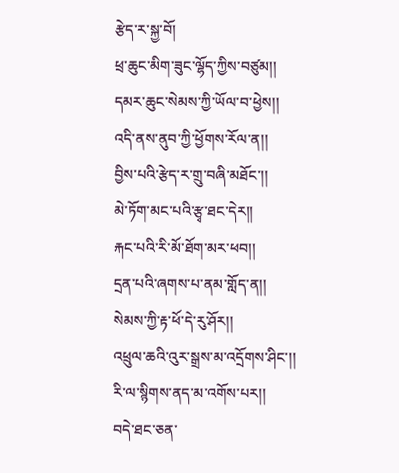རྩེད་ར་སྐྱ་བོ།
ཕྲ་ཆུང་མིག་ཟུང་ལྷོད་ཀྱིས་བཙུམ།།
དམར་ཆུང་སེམས་ཀྱི་ཡོལ་བ་ཕྱེས།།
འདི་ནས་ནུབ་ཀྱི་ཕྱོགས་རོལ་ན།།
བྱིས་པའི་རྩེད་ར་གྲུ་བཞི་མཐོང་།།
མེ་ཏོག་མང་པའི་རྩྭ་ཐང་དེར།།
རྐང་པའི་རི་མོ་ཐོག་མར་ཕབ།།
དྲན་པའི་ཞགས་པ་ནམ་གློད་ན།།
སེམས་ཀྱི་རྟ་ཕོ་དེ་རུ་ཤོར།།
འཕྲུལ་ཆའི་འུར་སྒྲས་མ་འདྲོགས་ཤིང་།།
རི་ལ་སྙིགས་ནད་མ་འགོས་པར།།
བདེ་ཐང་ཅན་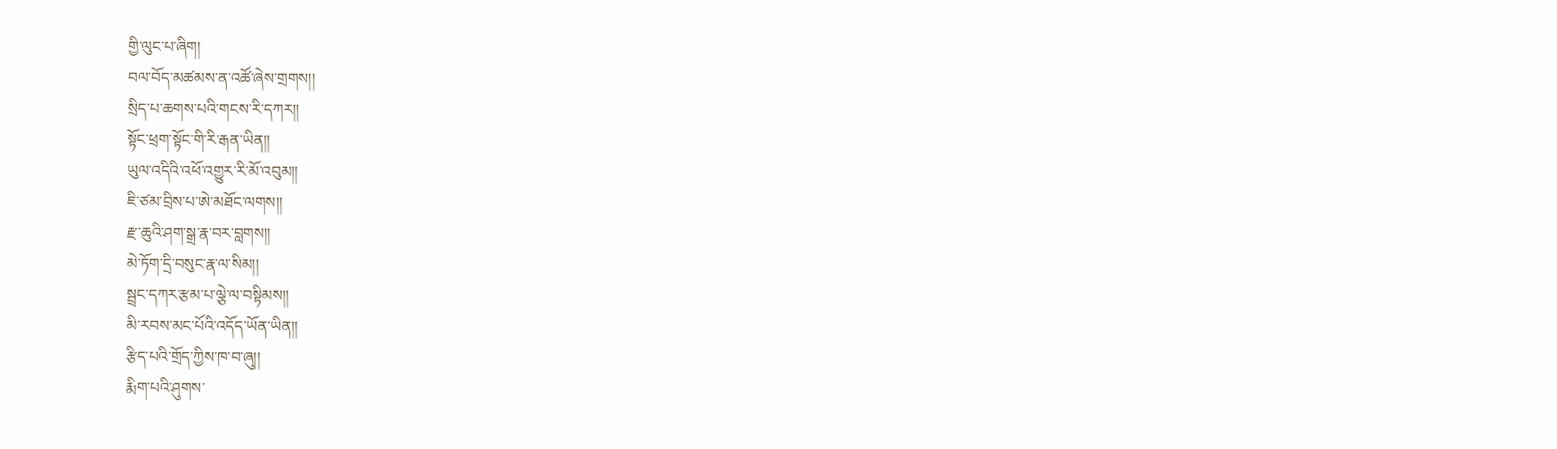གྱི་ལུང་པ་ཞིག།
བལ་བོད་མཚམས་ན་འཚོ་ཞེས་གྲགས།།
སྲིད་པ་ཆགས་པའི་གངས་རི་དཀར།།
སྟོང་ཕྲག་སྟོང་གི་རི་རྒན་ཡིན།།
ཡུལ་འདིའི་འཕོ་འགྱུར་རི་མོ་འབུམ།།
ཇི་ཙམ་བྲིས་པ་ཨེ་མཐོང་ལགས།།
རྫ་ཆུའི་ཤག་སྒྲ་རྣ་བར་བླགས།།
མེ་ཏོག་དྲི་བསུང་རྣ་ལ་སིམ།།
སྦྲང་དཀར་རྩམ་པ་ལྕེ་ལ་བསྟིམས།།
མི་རབས་མང་པོའི་འདོད་ཡོན་ཡིན།།
རྩིད་པའི་གྲོད་ཀྱིས་ཁ་བ་ཞུ།།
རྨིག་པའི་ཤུགས་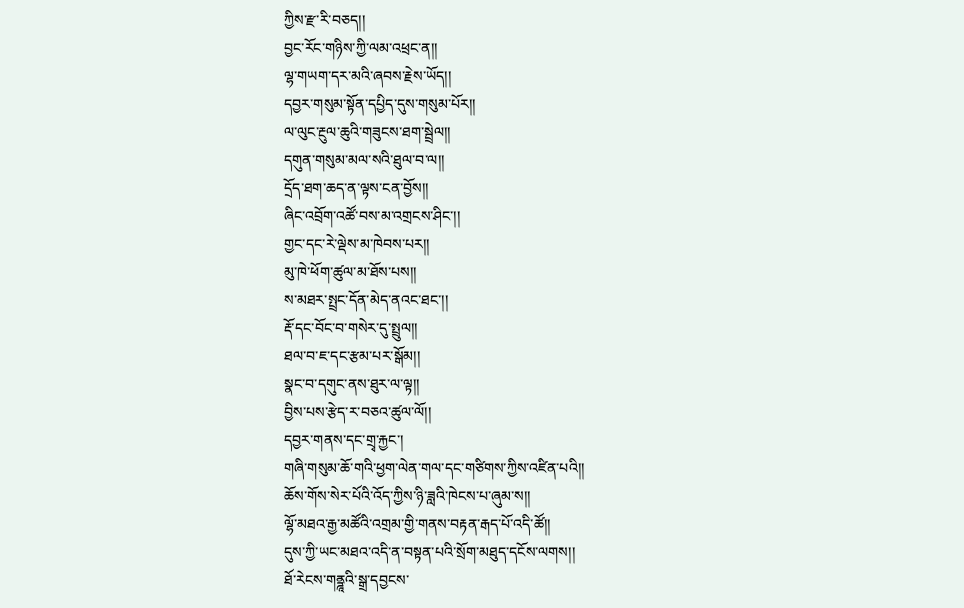ཀྱིས་རྫ་རི་བཅད།།
བྱང་རོང་གཉིས་ཀྱི་ལམ་འཕྲང་ན།།
ལྷ་གཡག་དར་མའི་ཞབས་རྗེས་ཡོད།།
དབྱར་གསུམ་སྟོན་དཔྱིད་དུས་གསུམ་པོར།།
ལ་ལུང་རྔུལ་ཆུའི་གཟུངས་ཐག་སྦྲེལ།།
དགུན་གསུམ་མལ་སའི་ཐུལ་བ་ལ།།
དྲོད་ཐག་ཆད་ན་ལྟས་ངན་བྱོས།།
ཞིང་འབྲོག་འཚོ་བས་མ་འགྲངས་ཤིང་།།
གྱང་དང་རེ་ལྡེས་མ་ཁེབས་པར།།
མུ་ཁེ་ཕོག་ཚུལ་མ་ཐོས་པས།།
ས་མཐར་སྤྲང་དོན་མེད་ནའང་ཐང་།།
རྡོ་དང་བོང་བ་གསེར་དུ་སྤྲུལ།།
ཐལ་བ་ཇ་དང་རྩམ་པར་སྒོམ།།
སྣང་བ་དགུང་ནས་ཐུར་ལ་ལྟ།།
བྱིས་པས་རྩེད་ར་བཅའ་ཚུལ་ལོ།།
དབྱར་གནས་དང་གྲྭ་རྐྱང་།
གཞི་གསུམ་ཆོ་གའི་ཕྱག་ལེན་གལ་དང་གཙིགས་ཀྱིས་འཛིན་པའི།།
ཆོས་གོས་སེར་པོའི་འོད་ཀྱིས་ཉི་ཟླའི་ཁེངས་པ་ཞུམ་ས།།
ལྷོ་མཐའ་རྒྱ་མཚོའི་འགྲམ་གྱི་གནས་བརྟན་རྒད་པོ་འདི་ཚོ།།
དུས་ཀྱི་ཡང་མཐའ་འདི་ན་བསྟན་པའི་སྲོག་མཐུད་དངོས་ལགས།།
ཐོ་རེངས་གནྜཱའི་སྒྲ་དབྱངས་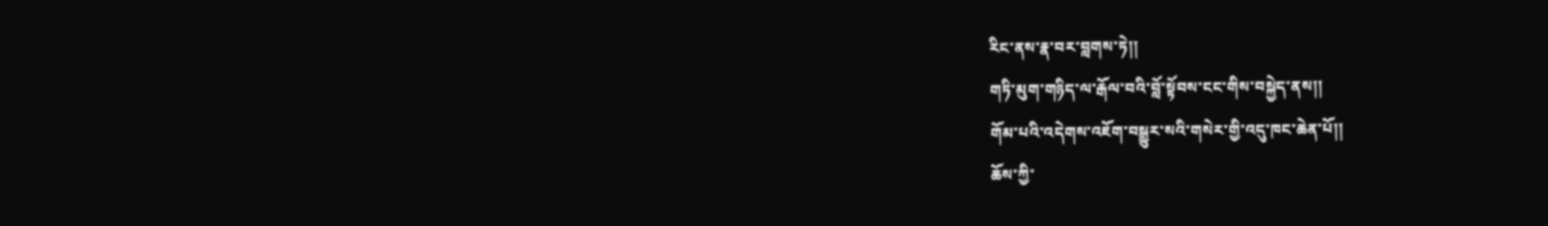རིང་ནས་རྣ་བར་བླགས་ཏེ།།
གཏི་མུག་གཉིད་ལ་རྒོལ་བའི་བློ་སྟོབས་ངང་གིས་བསྐྱེད་ནས།།
གོམ་པའི་འདེགས་འཇོག་བསྒྱུར་སའི་གསེར་གྱི་འདུ་ཁང་ཆེན་པོ།།
ཆོས་ཀྱི་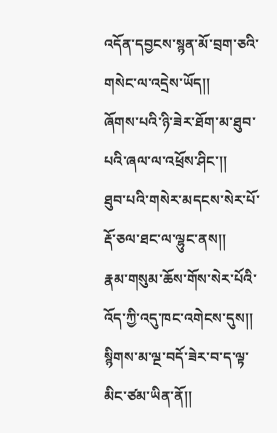འདོན་དབྱངས་སྙན་མོ་བྲག་ཅའི་གསེང་ལ་འདྲེས་ཡོད།།
ཞོགས་པའི་ཉི་ཟེར་ཐོག་མ་ཐུབ་པའི་ཞལ་ལ་འཕྲོས་ཤིང་།།
ཐུབ་པའི་གསེར་མདངས་སེར་པོ་རྡོ་ཅལ་ཐང་ལ་ལྷུང་ནས།།
རྣམ་གསུམ་ཆོས་གོས་སེར་པོའི་འོད་ཀྱི་འདུ་ཁང་འགེངས་དུས།།
སྙིགས་མ་ལྔ་བདོ་ཟེར་བ་ད་ལྟ་མིང་ཙམ་ཡིན་ནོ།།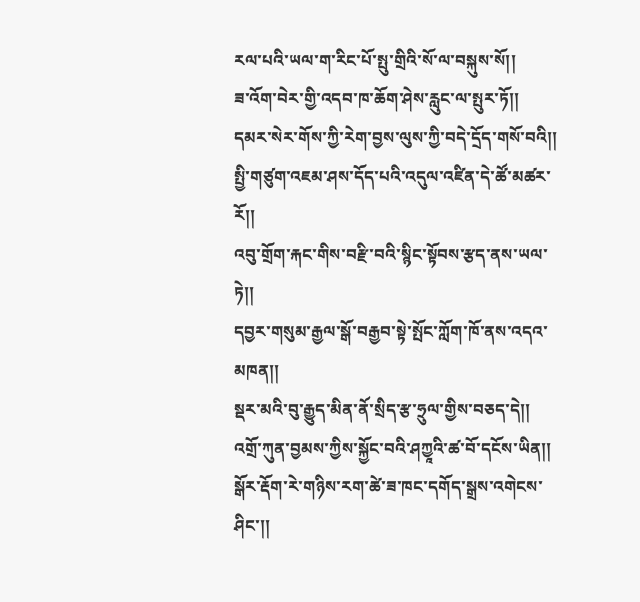རལ་པའི་ཡལ་ག་རིང་པོ་སྤུ་གྲིའི་སོ་ལ་བསྐུས་སོ།།
ཟ་འོག་བེར་གྱི་འདབ་ཁ་ཆོག་ཤེས་རླུང་ལ་སྤུར་ཏོ།།
དམར་སེར་གོས་ཀྱི་རེག་བྱས་ལུས་ཀྱི་བདེ་དྲོད་གསོ་བའི།།
སྤྱི་གཙུག་འཇམ་ཤས་དོད་པའི་འདུལ་འཛིན་དེ་ཚོ་མཚར་རོ།།
འབུ་གྲོག་རྐང་གིས་བརྫི་བའི་སྙིང་སྟོབས་རྩད་ནས་ཡལ་ཏེ།།
དབྱར་གསུམ་རྒྱལ་སྒོ་བརྒྱབ་སྟེ་སྤོང་ཀློག་ཁོ་ནས་འདའ་མཁན།།
སྡར་མའི་བུ་རྒྱུད་མིན་ནོ་སྲིད་རྩ་ཧྲུལ་གྱིས་བཅད་དེ།།
འགྲོ་ཀུན་བྱམས་ཀྱིས་སྐྱོང་བའི་ཤཀྱཱའི་ཚ་བོ་དངོས་ཡིན།།
སྒོར་རྡོག་རེ་གཉིས་རག་ཚེ་ཟ་ཁང་དགོད་སྒྲས་འགེངས་ཤིང་།།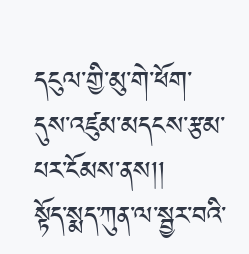དངུལ་གྱི་མུ་གེ་ཕོག་དུས་འཛུམ་མདངས་རྩམ་པར་ངོམས་ནས།།
སྟོད་སྨད་ཀུན་ལ་སྦྱར་བའི་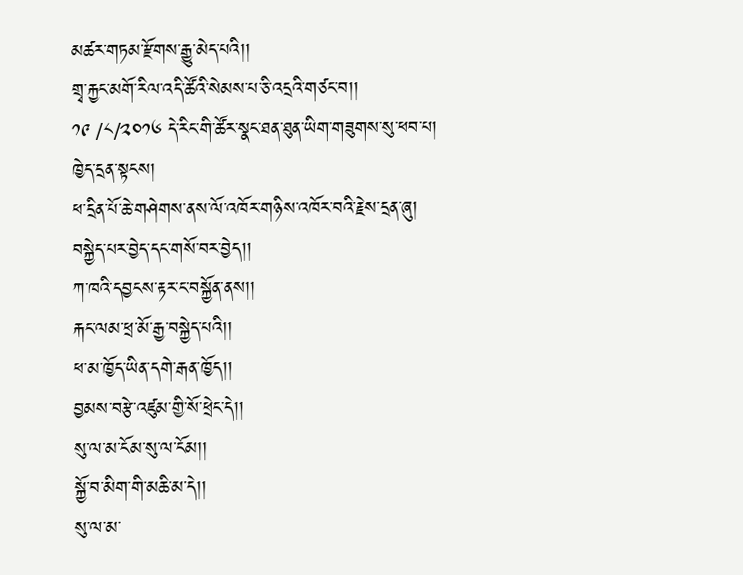མཚར་གཏམ་རྫོགས་རྒྱུ་མེད་པའི།།
གྲྭ་རྐྱང་མགོ་རིལ་འདི་ཚོའི་སེམས་པ་ཅི་འདྲའི་གཙང་བ།།
༡༩ /༨/༢༠༡༦ དེ་རིང་གི་ཚོར་སྣང་ཐན་ཐུན་ཡིག་གཟུགས་སུ་ཕབ་པ།
ཁྱེད་དྲན་སྟངས།
ཕ་དྲིན་པོ་ཆེ་གཤེགས་ནས་ལོ་འཁོར་གཉིས་འཁོར་བའི་རྗེས་དྲན་ཞུ།
བསྐྱེད་པར་བྱེད་དང་གསོ་བར་བྱེད།།
ཀ་ཁའི་དབྱངས་རྟར་ང་བསྐྱོན་ནས།།
རྐང་ལམ་ཕྲ་མོ་རྒྱ་བསྐྱེད་པའི།།
ཕ་མ་ཁྱོད་ཡིན་དགེ་རྒན་ཁྱོད།།
བྱམས་བརྩེ་འཛུམ་གྱི་སོ་ཕྲེང་དེ།།
སུ་ལ་མ་ངོམ་སུ་ལ་ངོམ།།
སྐྱོ་བ་མིག་གི་མཆི་མ་དེ།།
སུ་ལ་མ་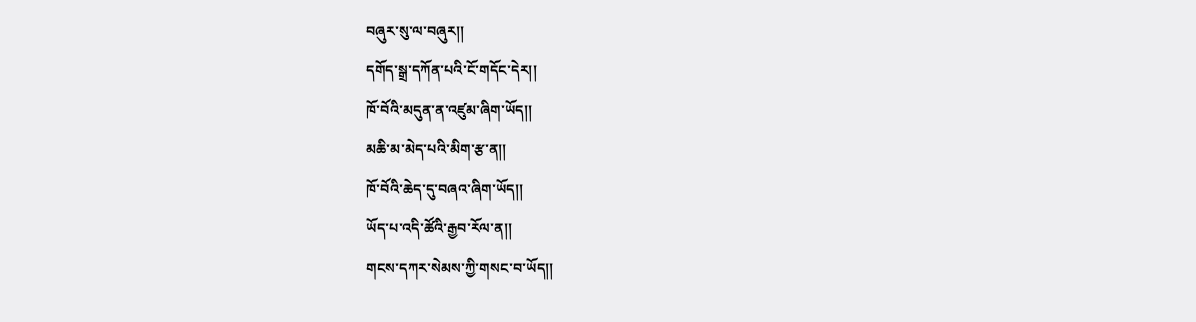བཞུར་སུ་ལ་བཞུར།།
དགོད་སྒྲ་དཀོན་པའི་ངོ་གདོང་དེར།།
ཁོ་བོའི་མདུན་ན་འཛུམ་ཞིག་ཡོད།།
མཆི་མ་མེད་པའི་མིག་རྩ་ན།།
ཁོ་བོའི་ཆེད་དུ་བཞའ་ཞིག་ཡོད།།
ཡོད་པ་འདི་ཚོའི་རྒྱབ་རོལ་ན།།
གངས་དཀར་སེམས་ཀྱི་གསང་བ་ཡོད།།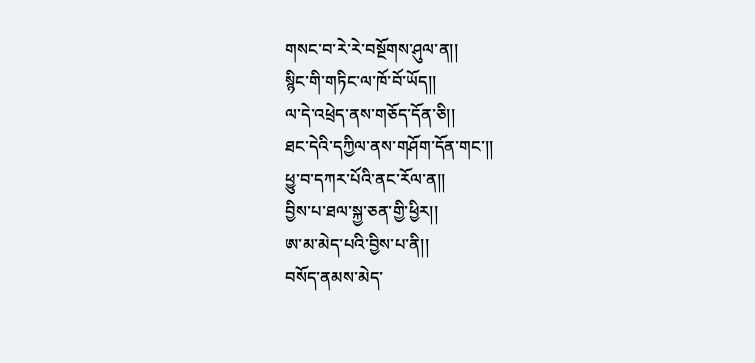གསང་བ་རེ་རེ་བསྔོགས་ཤུལ་ན།།
སྙིང་གི་གཏིང་ལ་ཁོ་བོ་ཡོད།།
ལ་དེ་འཕྲེད་ནས་གཅོད་དོན་ཅི།།
ཐང་དེའི་དཀྱིལ་ནས་གཤོག་དོན་གང་།།
ཕྱུ་བ་དཀར་པོའི་ནང་རོལ་ན།།
བྱིས་པ་ཐལ་སྐྱ་ཅན་གྱི་ཕྱིར།།
ཨ་མ་མེད་པའི་བྱིས་པ་ནི།།
བསོད་ནམས་མེད་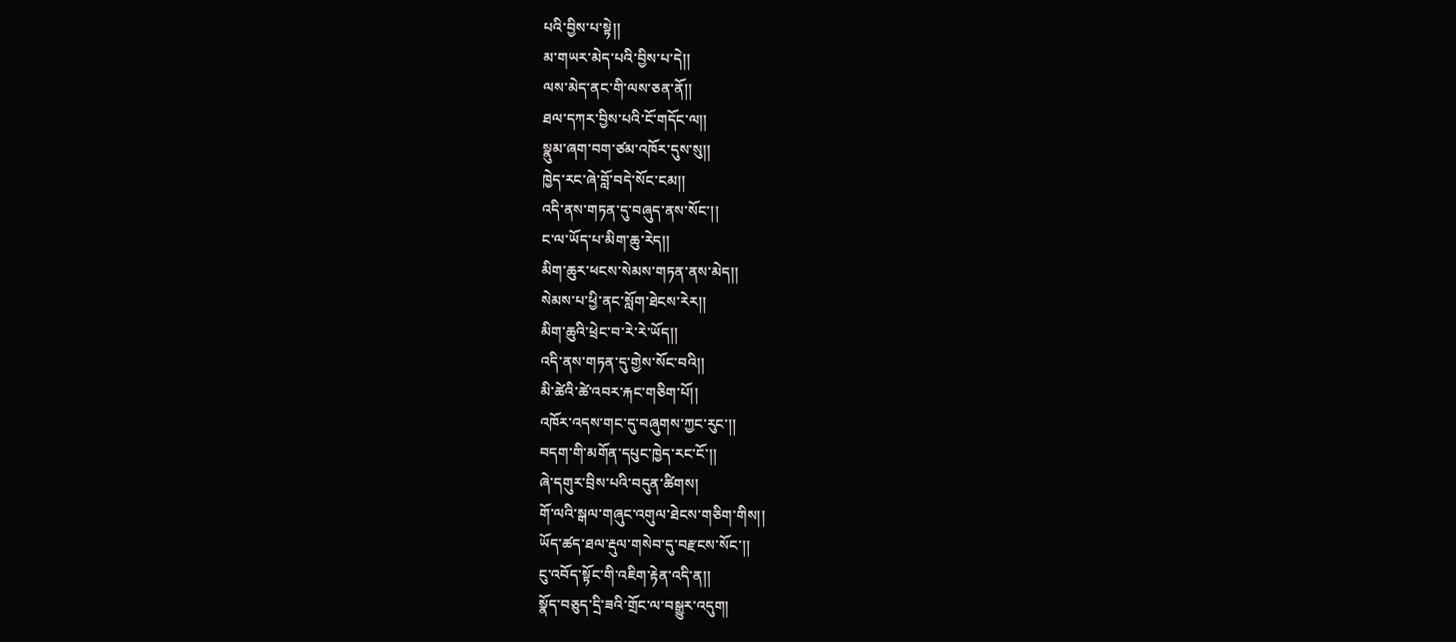པའི་བྱིས་པ་སྟེ།།
མ་གཡར་མེད་པའི་བྱིས་པ་དེ།།
ལས་མེད་ནང་གི་ལས་ཅན་ནོ།།
ཐལ་དཀར་བྱིས་པའི་ངོ་གདོང་ལ།།
སྣུམ་ཞག་བག་ཙམ་འཁོར་དུས་སུ།།
ཁྱེད་རང་ཞེ་བློ་བདེ་སོང་ངམ།།
འདི་ནས་གཏན་དུ་བཞུད་ནས་སོང་།།
ང་ལ་ཡོད་པ་མིག་ཆུ་རེད།།
མིག་ཆུར་ཕངས་སེམས་གཏན་ནས་མེད།།
སེམས་པ་ཕྱི་ནང་སློག་ཐེངས་རེར།།
མིག་ཆུའི་ཕྲེང་བ་རེ་རེ་ཡོད།།
འདི་ནས་གཏན་དུ་གྱེས་སོང་བའི།།
མི་ཚེའི་ཚེ་འབར་རྐང་གཅིག་པོ།།
འཁོར་འདས་གང་དུ་བཞུགས་ཀྱང་རུང་།།
བདག་གི་མགོན་དཔུང་ཁྱེད་རང་ངོ་།།
ཞེ་དགུར་བྲིས་པའི་བདུན་ཚིགས།
གོ་ལའི་སྒལ་གཞུང་འགུལ་ཐེངས་གཅིག་གིས།།
ཡོད་ཚད་ཐལ་རྡུལ་གསེབ་དུ་བརྫངས་སོང་།།
ངུ་འབོད་སྟོང་གི་འཇིག་རྟེན་འདི་ན།།
སྣོད་བཅུད་དྲི་ཟའི་གྲོང་ལ་བསྒྱུར་འདུག།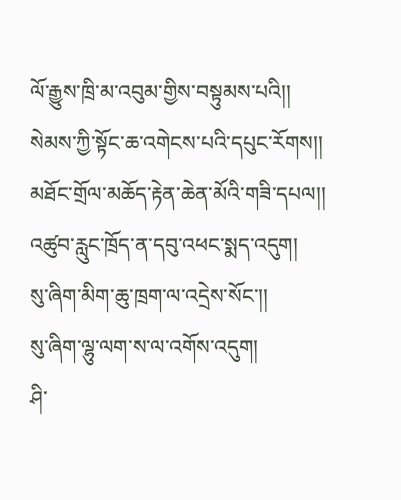ལོ་རྒྱུས་ཁྲི་མ་འབུམ་གྱིས་བསྟུམས་པའི།།
སེམས་ཀྱི་སྟོང་ཆ་འགེངས་པའི་དཔུང་རོགས།།
མཐོང་གྲོལ་མཆོད་རྟེན་ཆེན་མོའི་གཟི་དཔལ།།
འཚུབ་རླུང་ཁྲོད་ན་དབུ་འཕང་སྨད་འདུག།
སུ་ཞིག་མིག་ཆུ་ཁྲག་ལ་འདྲེས་སོང་།།
སུ་ཞིག་ལྷུ་ལག་ས་ལ་འགོས་འདུག།
ཤི་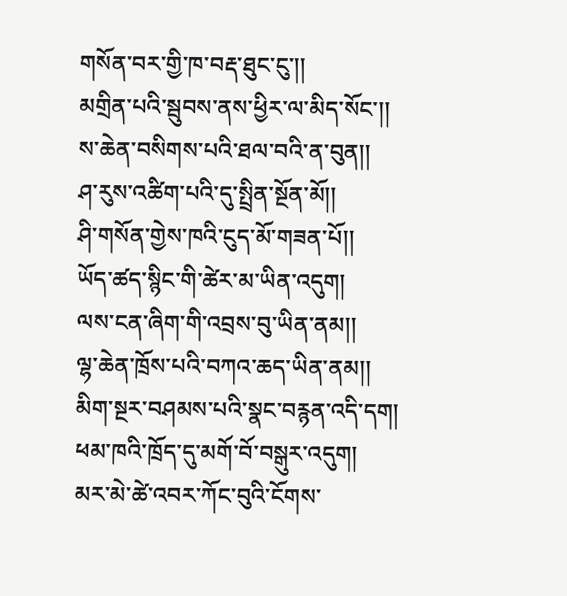གསོན་བར་གྱི་ཁ་བརྡ་ཐུང་ངུ་།།
མགྲིན་པའི་སྦུབས་ནས་ཕྱིར་ལ་མིད་སོང་།།
ས་ཆེན་བསིགས་པའི་ཐལ་བའི་ན་བུན།།
ཤ་རུས་འཚིག་པའི་དུ་སྤྲིན་སྔོན་མོ།།
ཤི་གསོན་གྱེས་ཁའི་ངུད་མོ་གཟན་པོ།།
ཡོད་ཚད་སྙིང་གི་ཚེར་མ་ཡིན་འདུག།
ལས་ངན་ཞིག་གི་འབྲས་བུ་ཡིན་ནམ།།
ལྷ་ཆེན་ཁྲོས་པའི་བཀའ་ཆད་ཡིན་ནམ།།
མིག་སྔར་བཤམས་པའི་སྣང་བརྙན་འདི་དག།
ཕམ་ཁའི་ཁྲོད་དུ་མགོ་བོ་བསྒུར་འདུག།
མར་མེ་ཚེ་འབར་ཀོང་བུའི་ངོགས་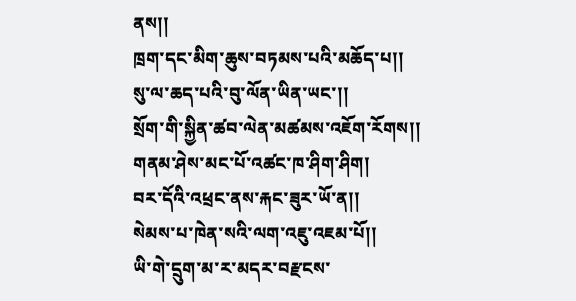ནས།།
ཁྲག་དང་མིག་ཆུས་བཏམས་པའི་མཆོད་པ།།
སུ་ལ་ཆད་པའི་བུ་ལོན་ཡིན་ཡང་།།
སྲོག་གི་སྐྱིན་ཚབ་ལེན་མཚམས་འཇོག་རོགས།།
གནམ་ཤེས་མང་པོ་འཚང་ཁ་ཤིག་ཤིག།
བར་དོའི་འཕྲང་ནས་རྐང་ཟུར་ཡོ་ན།།
སེམས་པ་ཁེན་སའི་ལག་འཇུ་འཇམ་པོ།།
ཡི་གེ་དྲུག་མ་ར་མདར་བརྫངས་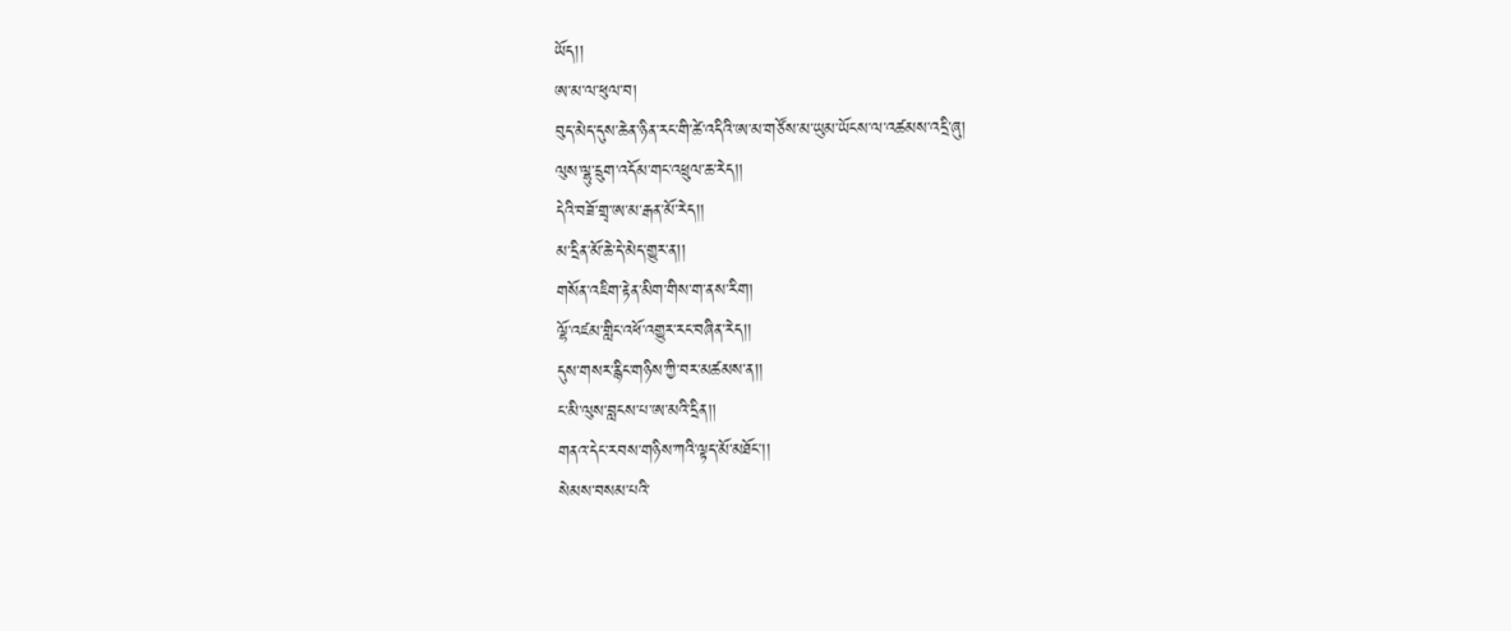ཡོད།།
ཨ་མ་ལ་ཕུལ་བ།
བུད་མེད་དུས་ཆེན་ཉིན་རང་གི་ཚེ་འདིའི་ཨ་མ་གཙོས་མ་ཡུམ་ཡོངས་ལ་འཚམས་འདྲི་ཞུ།
ལུས་ལྷུ་དྲུག་འདོམ་གང་འཕྲུལ་ཆ་རེད།།
དེའི་བཟོ་གྲྭ་ཨ་མ་རྒན་མོ་རེད།།
མ་དྲིན་མོ་ཆེ་དེ་མེད་གྱུར་ན།།
གསོན་འཇིག་རྟེན་མིག་གིས་ག་ནས་རིག།
ལྷོ་འཛམ་གླིང་འཕོ་འགྱུར་རང་བཞིན་རེད།།
དུས་གསར་རྙིང་གཉིས་ཀྱི་བར་མཚམས་ན།།
ང་མི་ལུས་བླངས་པ་ཨ་མའི་དྲིན།།
གནའ་དེང་རབས་གཉིས་ཀའི་ལྟད་མོ་མཐོང་།།
སེམས་བསམ་པའི་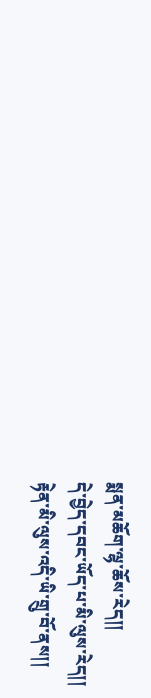སྨན་མཆོག་ལྷ་ཆོས་རེད།།
དེ་བྱེད་དབང་ཡོད་པ་མི་ལུས་རེད།།
རྟེན་མི་ལུས་འདི་ཡི་གྲུ་བོ་ནས།།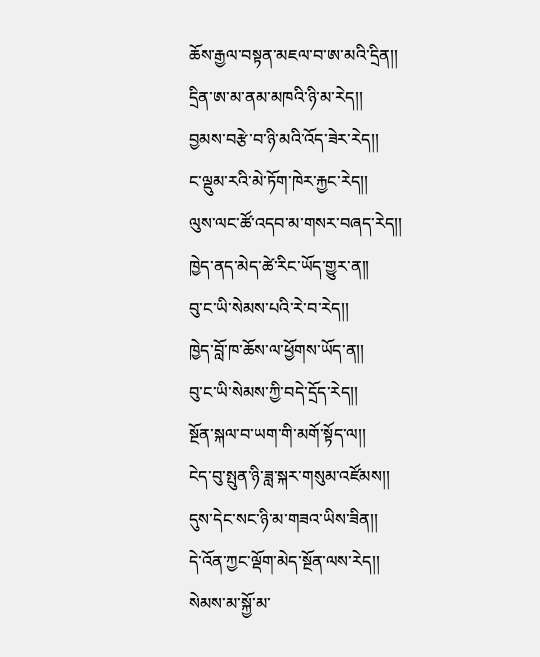ཆོས་རྒྱལ་བསྟན་མཇལ་བ་ཨ་མའི་དྲིན།།
དྲིན་ཨ་མ་ནམ་མཁའི་ཉི་མ་རེད།།
བྱམས་བརྩེ་བ་ཉི་མའི་འོད་ཟེར་རེད།།
ང་ལྡུམ་རའི་མེ་ཏོག་ཁེར་རྐྱང་རེད།།
ལུས་ལང་ཚོ་འདབ་མ་གསར་བཞད་རེད།།
ཁྱེད་ནད་མེད་ཚེ་རིང་ཡོད་གྱུར་ན།།
བུ་ང་ཡི་སེམས་པའི་རེ་བ་རེད།།
ཁྱེད་བློ་ཁ་ཆོས་ལ་ཕྱོགས་ཡོད་ན།།
བུ་ང་ཡི་སེམས་ཀྱི་བདེ་དྲོད་རེད།།
སྔོན་སྐལ་བ་ཡག་གི་མགོ་སྟོད་ལ།།
ངེད་བུ་སྤུན་ཉི་ཟླ་སྐར་གསུམ་འཛོམས།།
དུས་དེང་སང་ཉི་མ་གཟའ་ཡིས་ཟིན།།
དེ་འོན་ཀྱང་ལྡོག་མེད་སྔོན་ལས་རེད།།
སེམས་མ་སྐྱོ་མ་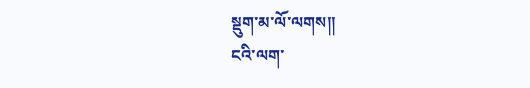སྡུག་མ་ལོ་ལགས།།
ངའི་ལག་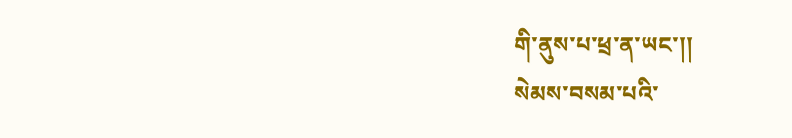གི་ནུས་པ་ཕྲ་ན་ཡང་།།
སེམས་བསམ་པའི་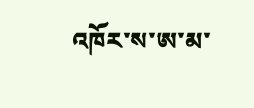འཁོར་ས་ཨ་མ་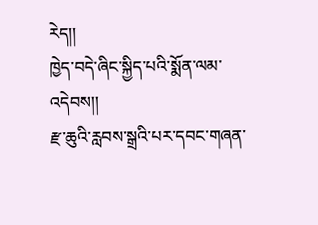རེད།།
ཁྱེད་བདེ་ཞིང་སྐྱིད་པའི་སྨོན་ལམ་འདེབས།།
རྫ་ཆུའི་རླབས་སྒྲའི་པར་དབང་གཞན་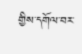གྱིས་དགོལ་བར་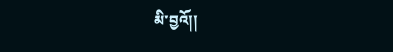མི་བྱའོ།།